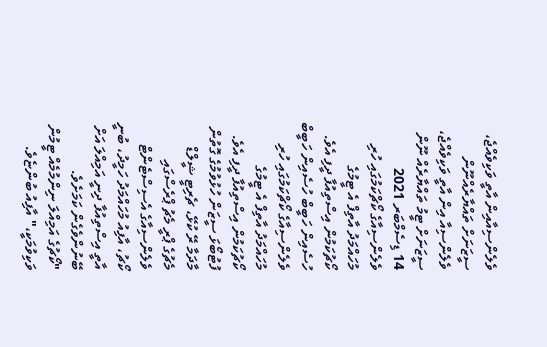ވެލެންސިއާއިން އާތީ ވަކިވެއްޖެ، ސީޒަނަށް ތައްޔާރެއްނޫން
ވެލެންސިއާ އިން އާތީ ވަކިވެއްޖެ، ސީޒަނަށް ޓީމު ތައްޔާރެއް ނޫން
14 ޑިސެމްބަރ 2021
ވެލެންސިއާގެ ކޯޗްކަމުގައި ހުރި މުހައްމަދު އާތިފް އެ ޓީމުގެ ކޯޗުކަމުން އިސްތިއުފާ ދީފި އެވެ.
ހުސެއިން ހަބީބް ހުސެއިން ހަބީބް
ވެލެންސިއާގެ ކޯޗްކަމުގައި ހުރި މުހައްމަދު އާތިފް އެ ޓީމުގެ ކޯޗުކަމުން އިސްތިއުފާ ދީފި އެވެ.
ފުޓުބޯޅަ ސީޒަން ހުޅުވުމުގެ ގޮތުން މާދަމާ ރޭ ކުޅޭ، ޗެރިޓީ ޝީލްޑް މެޗުގެ ޕްރީ މެޗު ޕްރެސްގައި ވެލެންސިއާގެ އެސިސްޓެންޓް ކޯޗު، އާފިއު މުހައްމަދު ހަމީދު، ބުނީ އާތީ އިސްތިއުފާ ދިނީ އަމިއްލަ އަށް ބޭނުންވެގެން ކަމަށެވެ.
"ކޯޗުގެ އަމިއްލަ ނިންމުމެއް ޓީމުން ވަކިވުމަކީ،" އާފިއު ބުންޏެވެ.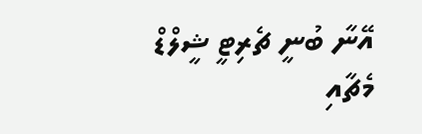އޭނާ ބުނީ ޗެރިޓީ ޝީލްޑް މެޗާއި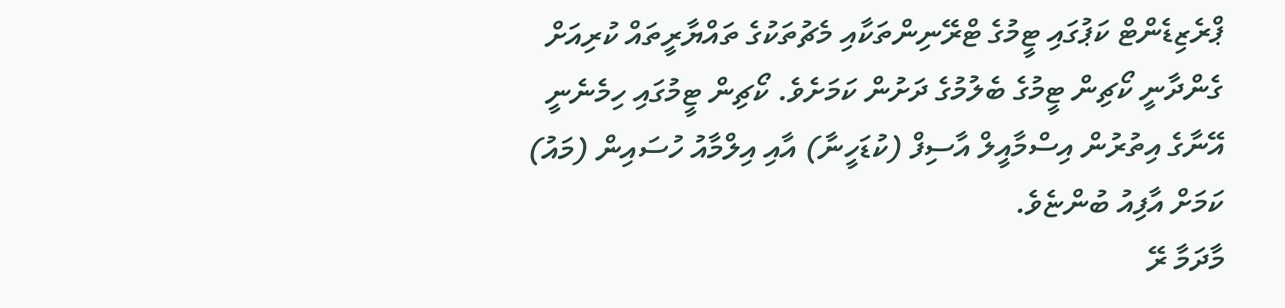ޕްރެޒިޑެންޓް ކަޕުގައި ޓީމުގެ ޓްރޭނިންތަކާއި މެޗުތަކުގެ ތައްޔާރީތައް ކުރިއަށް ގެންދާނީ ކޯޗިން ޓީމުގެ ބެލުމުގެ ދަށުން ކަމަށެވެ. ކޯޗިން ޓީމުގައި ހިމެނެނީ އޭނާގެ އިތުރުން އިސްމާއީލް އާސިފް (ކުޑަހީނާ) އާއި އިލްމާއު ހުސައިން (މައު) ކަމަށް އާފިއު ބުންޏެވެ.
މާދަމާ ރޭ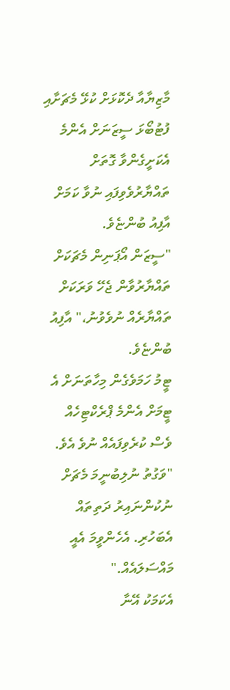މާޒިޔާއާ ދެކޮޅަށް ކުޅޭ މެޗަށާއި ފުޓުބޯޅަ ސީޒަނަށް އެންމެ އެކަށީގެންވާ ގޮތަށް ތައްޔާރުވެވިފައި ނުވާ ކަމަށް އާފިއު ބުންޏެވެ.
"ސީޒަން އޯޕަނިން މެޗަކަށް ތައްޔާރުވާން ޖެހޭ ވަރަކަށް ތައްޔާރެއް ނުވެވުނު،" އާފިއު ބުންޏެވެ.
ޓީމު ހަމަވެގެން މިހާތަނަށް އެ ޓީމަށް އެންމެ ޕްރެކްޓިހެއް ވެސް ކުރެވިފައެއް ނުވެ އެވެ.
"ވަގުތު ނުލިބުނީމަ މެޗަށް ނުކުންނައިރު ދަތިތައް އެބަހުރި. އެހެންވީމަ އެއީ މައްސަލައެއް."
އެކަމަކު އޭނާ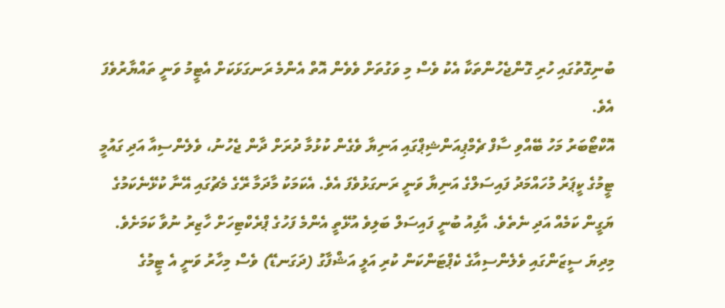ބުނިގޮތުގައި ހުރި ގޮންޖެހުންތަކާ އެކު ވެސް މި ވަގުތަށް ވެވެން އޮތް އެންމެ ރަނގަޅަކަށް އެޓީމު ވަނީ ތައްޔާރުވެފަ އެވެ.
އޮކްޓޯބަރު މަހު ބޭއްވި ސާފް ޗެމްޕިއަންޝިޕްގައި އަނިޔާ ވެގެން ކުޅުމާ ދުރަށް ދާން ޖެހުނު، ވެލެންސިއާ އަދި ގައުމީ ޓީމުގެ ކީޕަރު މުހައްމަދު ފައިސަލްގެ އަނިޔާ ވަނީ ރަނގަޅުވެފަ އެވެ. އެކަމަކު މާދަމާ ރޭގެ މެޗުގައި އޭނާ ކުޅޭނެކަމުގެ ޔަގީން ކަމެއް އަދި ނެތެވެ. އާފިއު ބުނީ ފައިސަލް ބަލިވެ އުޅޭތީ އެންމެ ފަހުގެ ޕްރެކްޓިހަށް ހާޒިރު ނުވާ ކަމަށެވެ.
މިދިޔަ ސީޒަންގައި ވެލެންސިއާގެ ކެޕްޓަންކަން ކުރި އަލީ އަޝްފާގު (ދަގަނޑޭ) ވެސް މިހާރު ވަނީ އެ ޓީމުގެ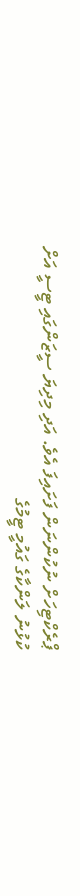ޕްރެކްޓިހަށް ނުކުންނަން ފަށައިފަ އެވެ. އަދި މިދިޔަ ސީޒަންގައި ޓީސީ އަށް ކުޅުނު ލަންކާގެ ގައުމީ ޓީމުގެ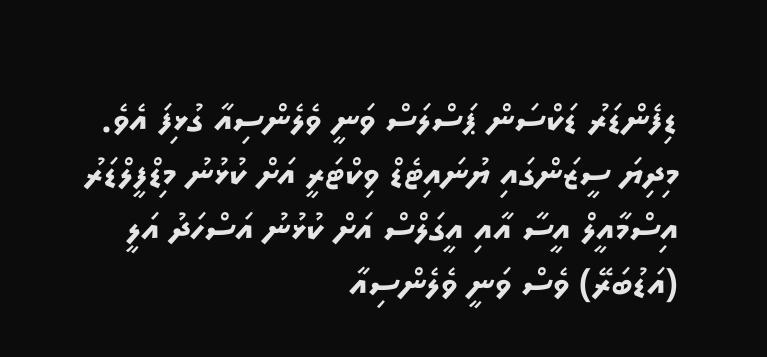ޑިފެންޑަރު ޑަކްސަން ޕަސްލަސް ވަނީ ވެލެންސިއާ ގުޅިފަ އެވެ. މިދިޔަ ސީޒަންގައި ޔުނައިޓެޑް ވިކްޓަރީ އަށް ކުޅުނު މިޑްފީލްޑަރު އިސްމާއީލް އީސާ އާއި އީގަލްސް އަށް ކުޅުނު އަސްހަދު އަލީ (އަޑުބަރޭ) ވެސް ވަނީ ވެލެންސިއާ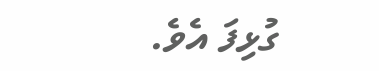ގުޅިފަ އެވެ.